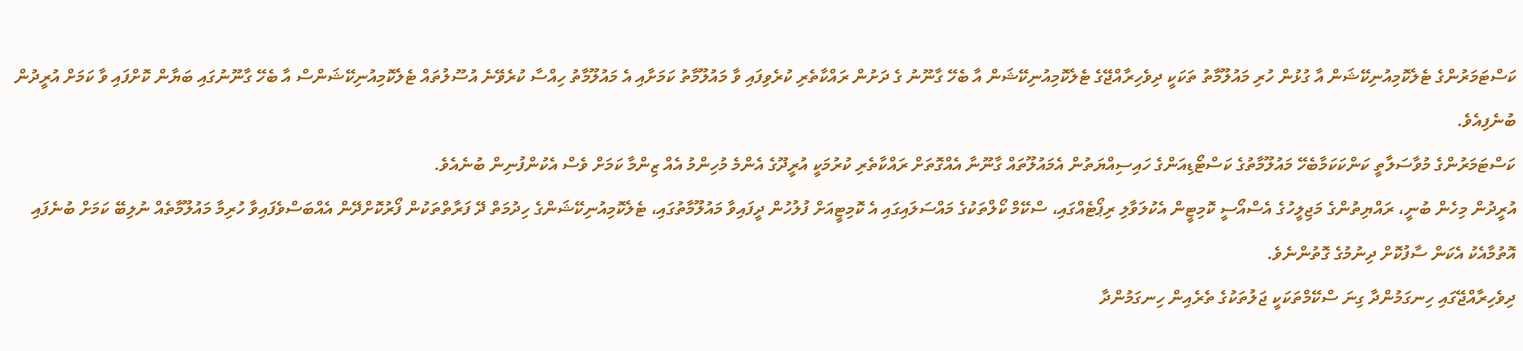ކަސްޓަމަރުންގެ ޓެލެކޮމިއުނިކޭޝަން އާ ގުޅުން ހުރި މައުލޫމާތު ތަކަކީ ދިވެހިރާއްޖޭގެ ޓެލެކޮމިއުނިކޭޝަން އާ ބެހޭ ގާނޫނު ގެ ދަށުން ރައްކާތެރި ކުރެވިފައި ވާ މައުލޫމާތު ކަމަށާއި އެ މައުލޫމާތު ހިއްސާ ކުރެވޭނެ އުސޫލުތައް ޓެލެކޮމިއުނިކޭޝަންސް އާ ބެހޭ ގާނޫނުގައި ބަޔާން ކޮށްފައި ވާ ކަމަށް އުރީދުން ބުނެފިއެވެ.
ކަސްޓަމަރުންގެ މުވާސަލާތީ ކަންކަކަމާބެހޭ މައުލޫމާތުގެ ކަސްޓޯޑިއަންގެ ހައިސިއްޔަތުން އެމައުލޫތައް ގާނޫނާ އެއްގޮތަށް ރައްކާތެރި ކުރުމަކީ އުރީދޫގެ އެންމެ މުހިންމު އެއް ޒިންމާ ކަމަށް ވެސް އެކުންފުނިން ބުނެއެވެ.
އުރީދުން މިހެން ބުނީ، ރައްޔިތުންގެ މަޖިލީހުގެ އެސްއޯސީ ކޮމިޓީން އެކުލަވާލި ރިޕޯޓެއްގައި، ސްކޭމް ކޯލްތަކުގެ މައްސަލައިގައި އެ ކޮމިޓީއަށް ފުލުހުން ދީފައިވާ މައުލޫމާތުގައި، ޓެލެކޮމިއުނިކޭޝަންގެ ހިދުމަތް ދޭ ފަރާތްތަކުން ފޯރުކޮށްދޭން އެއްބަސްވެފައިވާ ހުރިމާ މައުލޫމާތެއް ނުލިބޭ ކަމަށް ބުނެފައި އޮތުމާއެކު އެކަން ސާފުކޮށް ދިނުމުގެ ގޮތުންނެވެ.
ދިވެހިރާއްޖޭގައި ހިނގަމުންދާ ގިނަ ސްކޭމްތަކަކީ ޖަލުތަކުގެ ތެރެއިން ހިނގަމުންދާ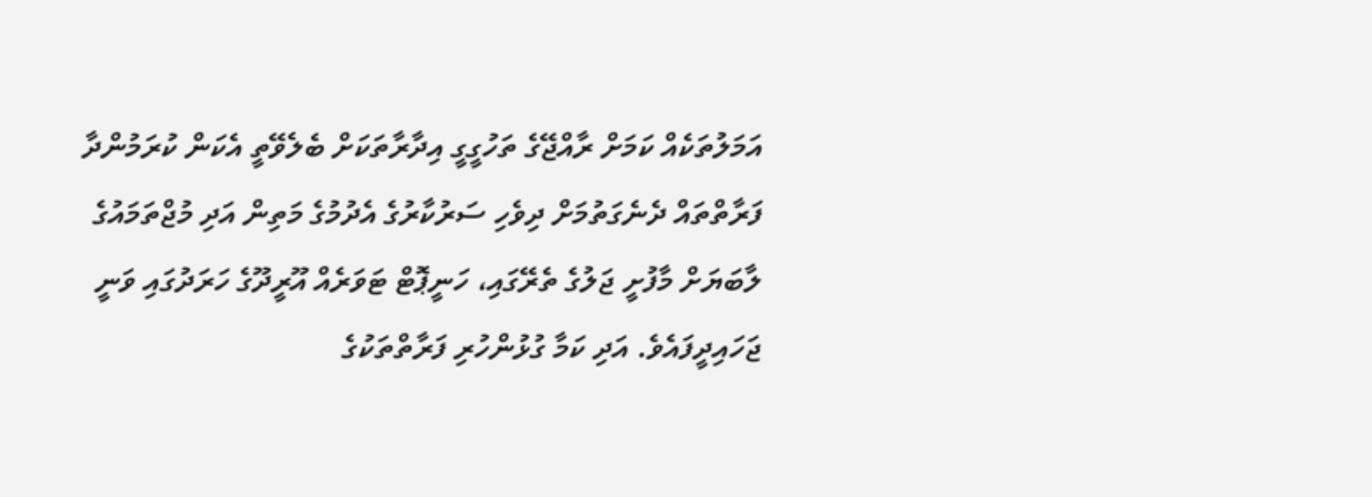އަމަލުތަކެއް ކަމަށް ރާއްޖޭގެ ތަހުގީގީ އިދާރާތަކަށް ބެލެވޭތީ އެކަން ކުރަމުންދާ ފަރާތްތައް ދެނެގަތުމަށް ދިވެހި ސަރުކާރުގެ އެދުމުގެ މަތިން އަދި މުޖްތަމައުގެ ލާބަޔަށް މާފުށީ ޖަލުގެ ތެރޭގައި، ހަނީޕޮޓް ޓަވަރެއް އޫރީދޫގެ ހަރަދުގައި ވަނީ ޖަހައިދީފައެވެ. އަދި ކަމާ ގުޅުންހުރި ފަރާތްތަކުގެ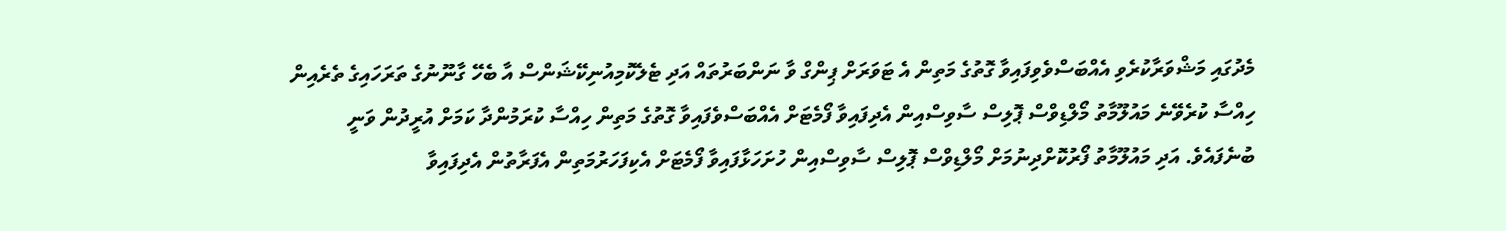މެދުގައި މަޝްވަރާކުރެވި އެއްބަސްވެވިފައިވާ ގޮތުގެ މަތިން އެ ޓަވަރަށް ޕިންގް ވާ ނަންބަރުތައް އަދި ޓެލެކޮމިއުނިކޭޝަންސް އާ ބެހޭ ގާނޫނުގެ ތަރަހައިގެ ތެރެއިން ހިއްސާ ކުރެވޭނެ މައުލޫމާތު މޯލްޑިވްސް ޕޮލިސް ސާވިސްއިން އެދިފައިވާ ފޯމެޓަށް އެއްބަސްވެފައިވާ ގޮތުގެ މަތިން ހިއްސާ ކުރަމުންދާ ކަމަށް އުރީދުން ވަނީ ބުނެފައެވެ. އަދި މައުލޫމާތު ފޯރުކޮށްދިނުމަށް މޯލްޑިވްސް ޕޮލިސް ސާވިސްއިން ހުށަހަޅާފައިވާ ފޯމެޓަށް އެކިފަހަރުމަތިން އެފަރާތުން އެދިފައިވާ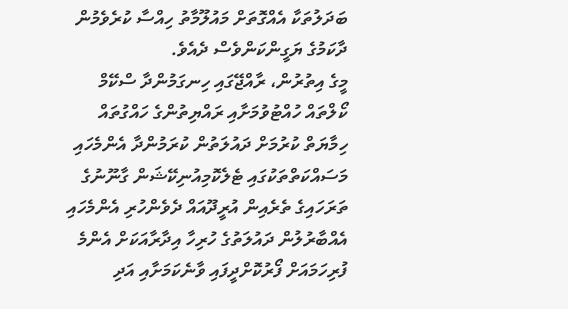ބަދަލުތަކާ އެއްގޮތަށް މައުލޫމާތު ހިއްސާ ކުރެވެމުން ދާކަމުގެ ޔަގީންކަންވެސް ދެއެވެ.
މީގެ އިތުރުން، ރާއްޖޭގައި ހިނގަމުންދާ ސްކޭމް ކޯލްތައް ހުއްޓުވުމަށާއި ރައްޔިތުންގެ ހައްގުތައް ހިމާޔަތް ކުރުމަށް ދައުލަތުން ކުރަމުންދާ އެންމެހައި މަސައްކަތްތަކުގައި ޓެލެކޮމިއުނިކޭޝަން ގާނޫނުގެ ތަރަހައިގެ ތެރެއިން އުރީދޫއައް ދެވެންހުރި އެންމެހައި އެއްބާރުލުން ދައުލަތުގެ ހުރިހާ އިދާރާއަކަށް އެންމެ ފުރިހަމައަށް ފޯރުކޮށްދީފައި ވާނެކަމަށާއި އަދި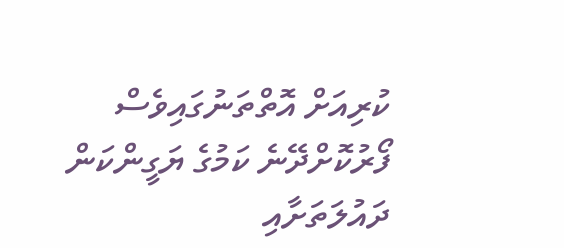ކުރިއަށް އޮތްތަނުގައިވެސް ފޯރުކޮށްދޭނެ ކަމުގެ ޔަގީންކަން ދައުލަތަށާއި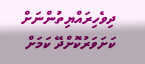ދިވެހިރައްޔިތުންނަށް ކަށަވަރުކޮށްދޭ ކަމަށް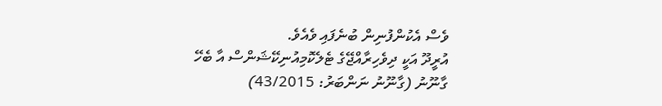ވެސް އެކުންފުނިން ބުނެފައި ވެއެވެ.
އުރީދޫ އަކީ ދިވެހިރާއްޖޭގެ ޓެލެކޮމިއުނިކޭޝަންސް އާ ބެހޭ ގާނޫނު (ގާނޫނު ނަންބަރު: 43/2015)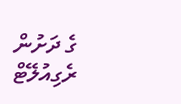ގެ ދަށުން ރެގިއުލޭޓް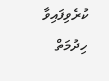ކުރެވިފައިވާ ހިދުމަތް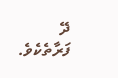ދޭ ފަރާތެކެވެ.